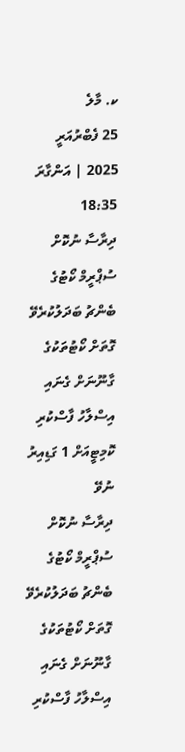ކ. މާލެ
25 ފެބްރުއަރީ 2025 | އަންގާރަ 18:35
ދިރާސާ ނުކޮށް ސުޕްރީމް ކޯޓުގެ ބެންޗު ބަދަލުކުރެވޭ ގޮތަށް ކޯޓުތަކުގެ ގާނޫނަށް ގެނައި އިސްލާހު ފާސްކުރި ކޮމިޓީއަށް 1 ގަޑިއިރު ނުވޭ
ދިރާސާ ނުކޮށް ސުޕްރީމް ކޯޓުގެ ބެންޗު ބަދަލުކުރެވޭ ގޮތަށް ކޯޓުތަކުގެ ގާނޫނަށް ގެނައި އިސްލާހު ފާސްކުރި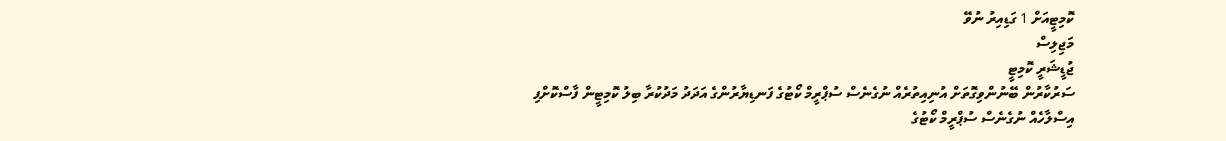ކޮމިޓީއަށް 1 ގަޑިއިރު ނުވޭ
މަޖިލިސް
ޖުޑީޝަރީ ކޮމިޓީ
ސަރުކާރުން ބޭނުންވިގޮތަށް އުނިއިތުރެއް ނުގެނެސް ސުޕްރީމް ކޯޓުގެ ފަނޑިޔާރުންގެ އަދަދު މަދުކުރާ ބިލު ކޮމިޓީން ފާސްކޮށްފި
އިސްލާހެއް ނުގެނެސް ސުޕްރީމް ކޯޓުގެ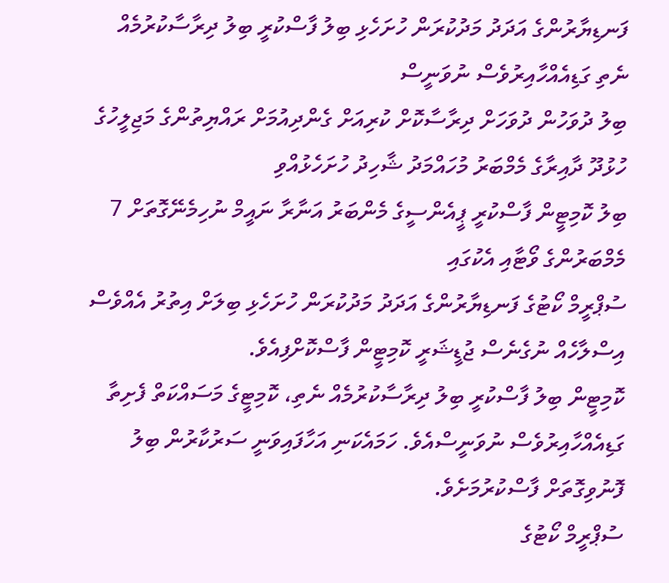ފަނޑިޔާރުންގެ އަދަދު މަދުކުރަން ހުށަހެޅި ބިލު ފާސްކުރީ ބިލު ދިރާސާކުރުމެއް ނެތި ގަޑިއެއްހާއިރުވެސް ނުވަނީސް
ބިލު ދުވަހުން ދުވަހަށް ދިރާސާކޮށް ކުރިއަށް ގެންދިއުމަށް ރައްޔިތުންގެ މަޖިލީހުގެ ހުޅުދޫ ދާއިރާގެ މެމްބަރު މުހައްމަދު ޝާހިދު ހުށަހެޅުއްވި
ބިލު ކޮމިޓީން ފާސްކުރީ ޕީއެންސީގެ މެންބަރު އަނާރާ ނައީމް ނުހިމެނޭގޮތަށް 7 މެމްބަރުންގެ ވޯޓާއި އެކުގައި
ސުޕްރީމް ކޯޓުގެ ފަނޑިޔާރުންގެ އަދަދު މަދުކުރަން ހުށަހެޅި ބިލަށް އިތުރު އެއްވެސް އިސްލާހެއް ނުގެނެސް ޖުޑީޝަރީ ކޮމިޓީން ފާސްކޮށްފިއެވެ.
ކޮމިޓީން ބިލު ފާސްކުރީ ބިލު ދިރާސާކުރުމެއް ނެތި، ކޮމިޓީގެ މަސައްކަތް ފެށިތާ ގަޑިއެއްހާއިރުވެސް ނުވަނީސްއެވެ. ހަމައެކަނި އަހާފައިވަނީ ސަރުކާރުން ބިލު ފޮނުވިގޮތަށް ފާސްކުރުމަށެވެ.
ސުޕްރީމް ކޯޓުގެ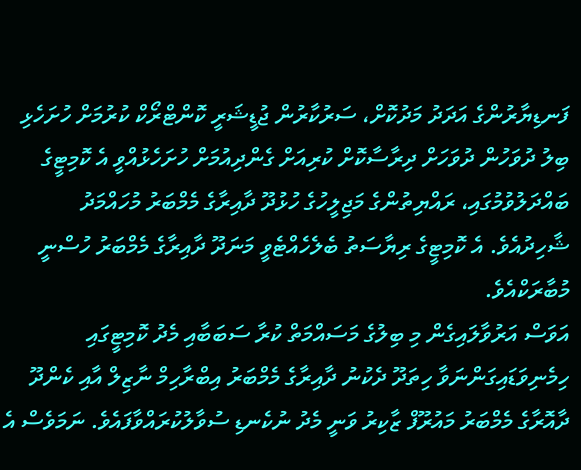ފަނޑިޔާރުންގެ އަދަދު މަދުކޮށް، ސަރުކާރުން ޖުޑީޝަރީ ކޮންޓްރޯކް ކުރުމަށް ހުށަހެޅި ބިލު ދުވަހުން ދުވަހަށް ދިރާސާކޮށް ކުރިއަށް ގެންދިއުމަށް ހުށަހެޅުއްވީ އެ ކޮމިޓީގެ ބައްދަލުވުމުގައި، ރައްޔިތުންގެ މަޖިލީހުގެ ހުޅުދޫ ދާއިރާގެ މެމްބަރު މުހައްމަދު ޝާހިދުއެވެ. އެ ކޮމިޓީގެ ރިޔާސަތު ބެލެހެއްޓެވީ މަނަދޫ ދާއިރާގެ މެމްބަރު ހުސްނީ މުބާރަކްއެވެ.
އަވަސް އަރުވާލައިގެން މި ބިލުގެ މަސައްމަތް ކުރާ ސަބަބާއި މެދު ކޮމިޓީގައި ހިމެނިވަޑައިގަންނަވާ ހިތަދޫ ދެކުނު ދާއިރާގެ މެމްބަރު އިބްރާހިމް ނާޒިލް އާއި ކެންދޫ ދާއޮރާގެ މެމްބަރު މައުރޫފް ޒާކިރު ވަނީ މެދު ނުކެނޑި ސުވާލުކުރައްވާފައެވެ. ނަމަވެސް އެ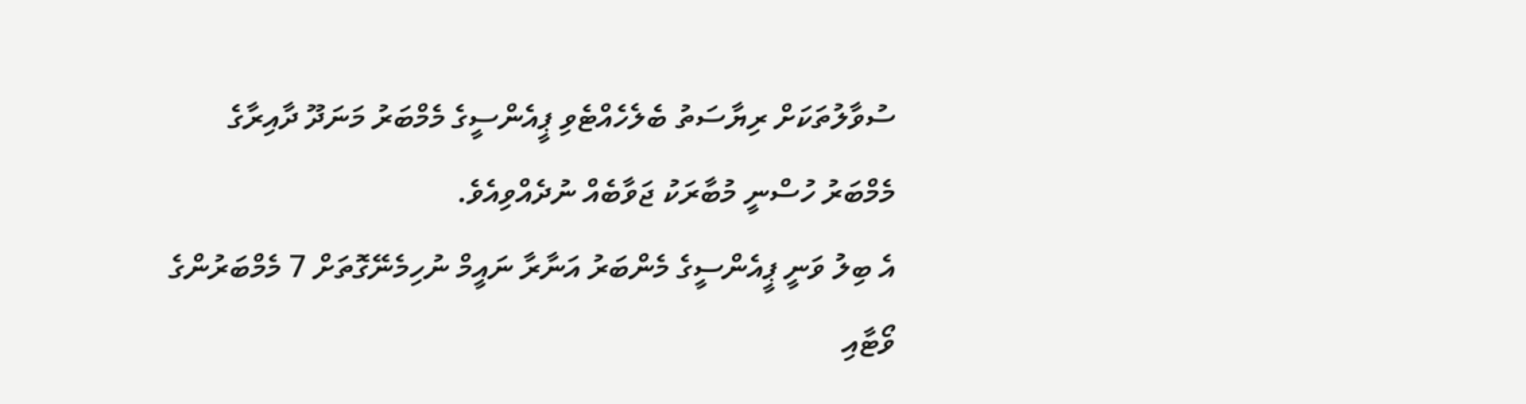ސުވާލުތަކަށް ރިޔާސަތު ބެލެހެއްޓެވި ޕީއެންސީގެ މެމްބަރު މަނަދޫ ދާއިރާގެ މެމްބަރު ހުސްނީ މުބާރަކު ޖަވާބެއް ނުދެއްވިއެވެ.
އެ ބިލު ވަނީ ޕީއެންސީގެ މެންބަރު އަނާރާ ނައީމް ނުހިމެނޭގޮތަށް 7 މެމްބަރުންގެ ވޯޓާއި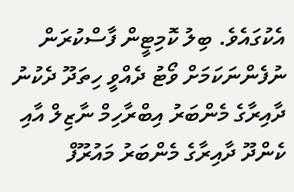އެކުގައެވެ. ބިލު ކޮމިޓީން ފާސްކުރަން ނުފެންނަކަމަށް ވޯޓު ދެއްވީ ހިތަދޫ ދެކުނު ދާއިރާގެ މެންބަރު އިބްރާހިމް ނާޒިލް އާއި ކެންދޫ ދާއިރާގެ މެންބަރު މައުރޫފް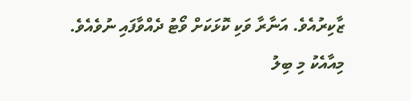ޒާކިރުއެވެ. އަނާރާ ވަކި ކޮޅަކަށް ވޯޓު ދެއްވާފައި ނުވެއެވެ.
މިއާއެކު މި ބިލު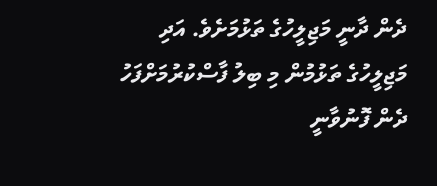ދެން ދާނީ މަޖިލީހުގެ ތަޅުމަށެވެ. އަދި މަޖިލީހުގެ ތަޅުމުން މި ބިލު ފާސްކުރުމަށްފަހު ދެން ފޮނުވާނީ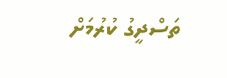ތަސްދީގު ކުރުމަށް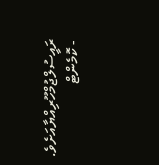ރައީސުލްޖުމްހޫރިއްޔާއަށެވެ.
- ކޮމެންޓް